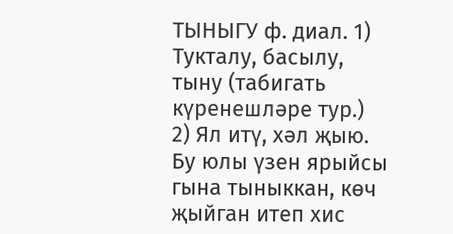ТЫНЫГУ ф. диал. 1) Тукталу, басылу, тыну (табигать күренешләре тур.)
2) Ял итү, хәл җыю. Бу юлы үзен ярыйсы гына тыныккан, көч җыйган итеп хис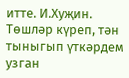итте. И.Хуҗин. Төшләр күреп, тән тыныгып үткәрдем узган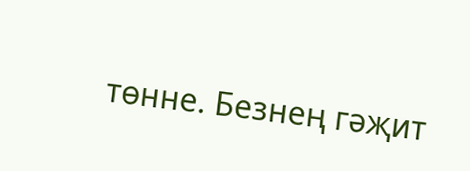төнне. Безнең гәҗит